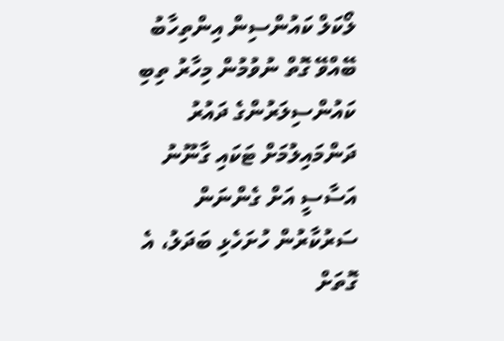ލޯކަލް ކައުންސިން އިންތިހާބު ބޭއްވޭ ގޮތް ނުވުމުން މިހާރު ތިބި ކައުންސިލަރުންގެ ދައުރު ދަންމައިލުމަށް ޓަކައި ގާނޫނު އަސާސީ އަށް ގެންނަން ސަރުކާރުން ހުށަހެޅި ބަދަލު، އެ ގޮތަށް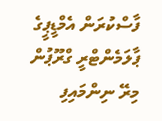ފާސްކުރަން އެމްޑީޕީގެ ޕާލަމެންޓްރީ ގްރޫޕުން މިރޭ ނިންމައިފި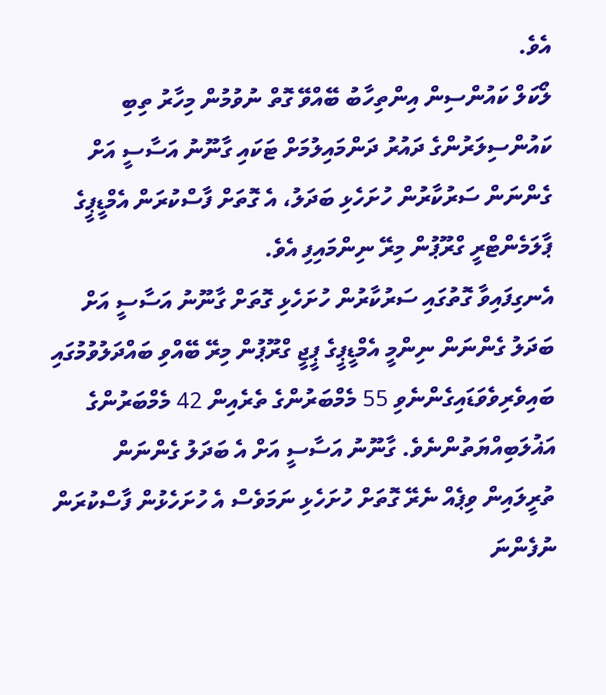އެވެ.
ލޯކަލް ކައުންސިން އިންތިހާބު ބޭއްވޭ ގޮތް ނުވުމުން މިހާރު ތިބި ކައުންސިލަރުންގެ ދައުރު ދަންމައިލުމަށް ޓަކައި ގާނޫނު އަސާސީ އަށް ގެންނަން ސަރުކާރުން ހުށަހެޅި ބަދަލު، އެ ގޮތަށް ފާސްކުރަން އެމްޑީޕީގެ ޕާލަމެންޓްރީ ގްރޫޕުން މިރޭ ނިންމައިފި އެވެ.
އެނގިފައިވާ ގޮތުގައި ސަރުކާރުން ހުށަހެޅި ގޮތަށް ގާނޫނު އަސާސީ އަށް ބަދަލު ގެންނަން ނިންމީ އެމްޑީޕީގެ ޕީޖީ ގްރޫޕުން މިރޭ ބޭއްވި ބައްދަލުވުމުގައި ބައިވެރިވެވަޑައިގެންނެވި 55 މެމްބަރުންގެ ތެރެއިން 42 މެމްބަރުންގެ އަޣުލަބިއްޔަތުންނެވެ. ގާނޫނު އަސާސީ އަށް އެ ބަދަލު ގެންނަން ތުރީލައިން ވިޕެއް ނެރޭ ގޮތަށް ހުށަހެޅި ނަމަވެސް އެ ހުށަހެޅުން ފާސްކުރަން ނުފެންނަ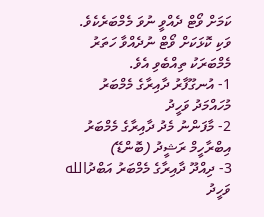ކަމަށް ވޯޓް ދެއްވީ ނުވަ މެމްބަރެކެވެ. ވަކި ކޮޅަކަށް ވޯޓް ނުދެއްވާ ހަތަރު މެމްބަރަކު ތިއްބެވި އެވެ.
1- އުނގޫފާރު ދާއިރާގެ މެމްބަރު މުހައްމަދު ވަހީދު
2- މާފަންނު މެދު ދާއިރާގެ މެމްބަރު އިބްރާހީމް ރަޝީދު (ބޮންޑޭ)
3- ދިއްދޫ ދާއިރާގެ މެމްބަރު އަބްދުالله ވަހީދު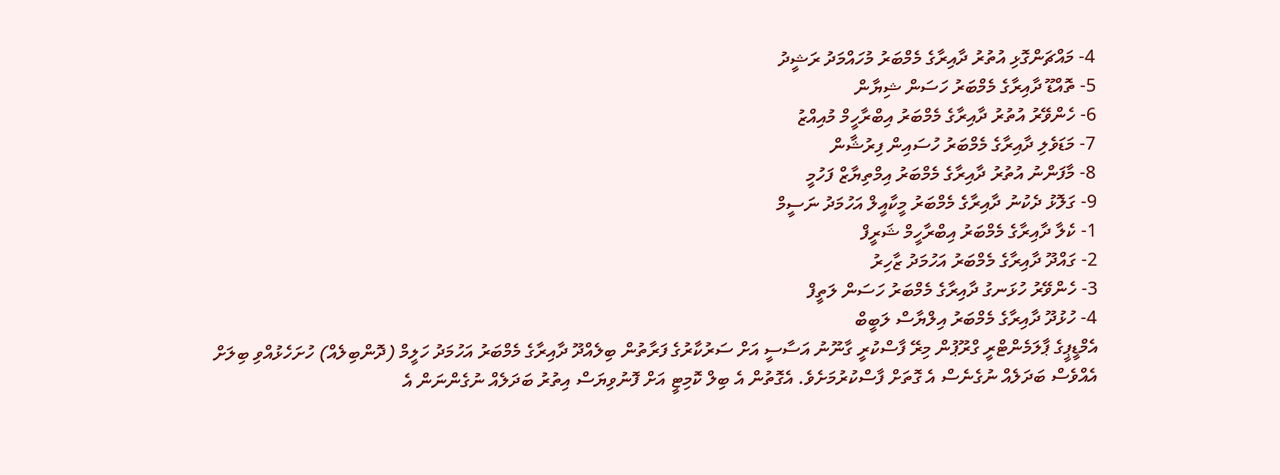4- މައްޗަންގޮޅި އުތުރު ދާއިރާގެ މެމްބަރު މުހައްމަދު ރަޝީދު
5- ތޮއްޑޫ ދާއިރާގެ މެމްބަރު ހަސަން ޝިޔާން
6- ހެންވޭރު އުތުރު ދާއިރާގެ މެމްބަރު އިބްރާހީމް މުއިއްޒު
7- މަޑަވެލި ދާއިރާގެ މެމްބަރު ހުސައިން ފިރުޝާން
8- މާފަންނު އުތުރު ދާއިރާގެ މެމްބަރު އިމްތިޔާޒް ފަހުމީ
9- ގަލޮޅު ދެކުނު ދާއިރާގެ މެމްބަރު މީކާއީލް އަހުމަދު ނަސީމް
1- ކެލާ ދާއިރާގެ މެމްބަރު އިބްރާހީމް ޝަރީފް
2- ގައްދޫ ދާއިރާގެ މެމްބަރު އަހުމަދު ޒާހިރު
3- ހެންވޭރު ހުޅަނގު ދާއިރާގެ މެމްބަރު ހަސަން ލަތީފް
4- ހުޅުދޫ ދާއިރާގެ މެމްބަރު އިލްޔާސް ލަބީބް
އެމްޑީޕީގެ ޕާލަމެންޓްރީ ގްރޫޕުން މިރޭ ފާސްކުރީ ގާނޫނު އަސާސީ އަށް ސަރުކާރުގެ ފަރާތުން ބިލެއްދޫ ދާއިރާގެ މެމްބަރު އަހުމަދު ހަލީމް (ދޮންބިލެއް) ހުށަހެޅުއްވި ބިލަށް އެއްވެސް ބަދަލެއް ނުގެނެސް އެ ގޮތަށް ފާސްކުރުމަށެވެ. އެގޮތުން އެ ބިލް ކޮމިޓީ އަށް ފޮނުވިޔަސް އިތުރު ބަދަލެއް ނުގެންނަން އެ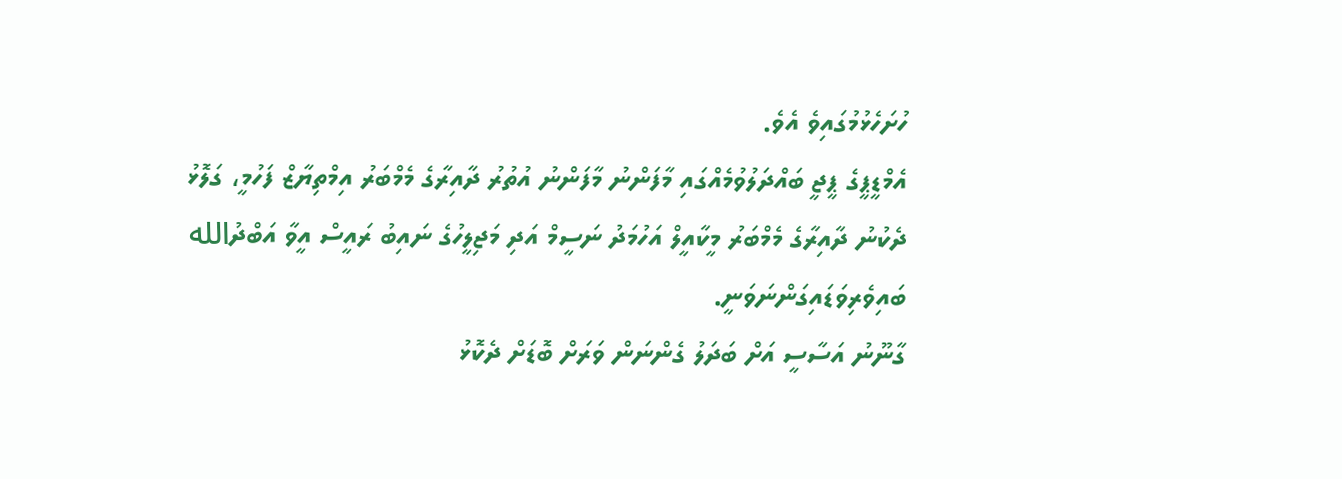ހުށަހެޅުމުގައިވެ އެވެ.
އެމްޑީޕީގެ ޕީޖީ ބައްދަލުވުމެއްގައި މާފަންނު މާފަންނު އުތުރު ދާއިރާގެ މެމްބަރު އިމްތިޔާޒް ފަހުމީ، ގަލޮޅު ދެކުނު ދާއިރާގެ މެމްބަރު މީކާއީލް އަހުމަދު ނަސީމް އަދި މަޖިލީހުގެ ނައިބު ރައީސް އީވާ އަބްދުالله ބައިވެރިވަޑައިގަންނަވަނީ.
ގާނޫނު އަސާސީ އަށް ބަދަލު ގެންނަން ވަރަށް ބޮޑަށް ދެކޮޅު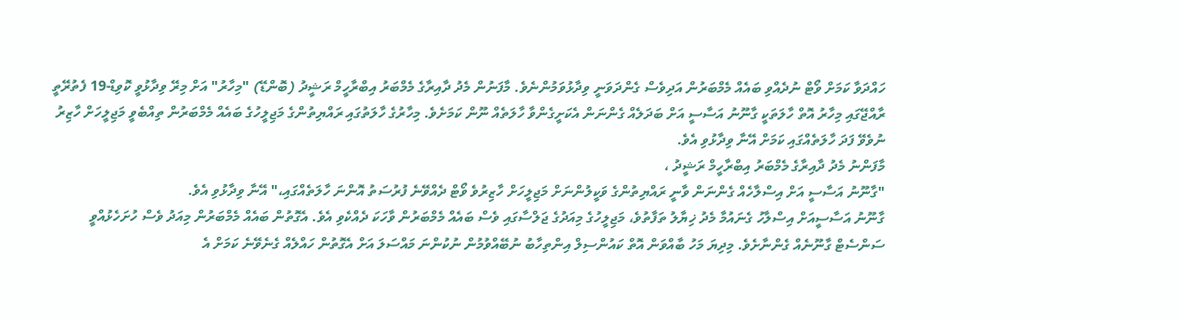ހައްދަވާ ކަމަށް ވޯޓް ނުދެއްވި ބައެއް މެމްބަރުން އަދިވެސް ގެންދަވަނީ ވިދާޅުވަމުންނެވެ. މާފަނުން މެދު ދާއިރާގެ މެމްބަރު އިބްރާހީމް ރަޝީދު (ބޮންޑޭ) "މިހާރު" އަށް މިރޭ ވިދާޅުވީ ކޮވިޑް-19 ފެތުރޭތީ ރާއްޖޭގައި މިހާރު އޮތް ހާލަތަކީ ގާނޫނު އަސާސީ އަށް ބަދަލެއް ގެންނަން އެކަށީގެންވާ ހާލަތެއް ނޫން ކަމަށެވެ. މިހާރުގެ ހާލަތުގައި ރައްޔިތުންގެ މަޖިލީހުގެ ބައެއް މެމްބަރުން ތިއްބެވީ މަޖިލީހަށް ހާޒިރު ނުވެވޭ ފަދަ ހާލަތެއްގައި ކަމަށް އޭނާ ވިދާޅުވި އެވެ.
މާފަންނު މެދު ދާއިރާގެ މެމްބަރު އިބްރާހީމް ރަޝީދު ،
"ގާނޫނު އަސާސީ އަށް އިސްލާހެއް ގެންނަން ވާނީ ރައްޔިތުންގެ ވަކީލުންނަށް މަޖިލީހަށް ހާޒިރުވެ ވޯޓް ދެއްވޭނެ ފުރުސަތު އޮންނަ ހާލަތެއްގައި،" އޭނާ ވިދާޅުވި އެވެ.
ގާނޫނު އަސާސީއަށް އިސްލާހު ގެނައުމާ މެދު ޚިޔާލު ތަފާތުވެ، މަޖިލީހުގެ މިއަދުގެ ޖަލްސާގައި ވެސް ބައެއް މެމްބަރުން ވާހަކަ ދެއްކެވި އެވެ. އެގޮތުން ބައެއް މެމްބަރުން މިއަދު ވެސް ހުށަހެޅުއްވީ ސަންސެޓް ގާނޫނެއް ގެންނާށެވެ. މިދިޔަ މަހު ބާއްވަން އޮތް ކައުންސިލް އިންތިހާބު ނުބޭއްވުމުން ނުކުންނަ މައްސަލަ އަށް އެގޮތުން ހައްލެއް ގެނެވޭނެ ކަމަށް އެ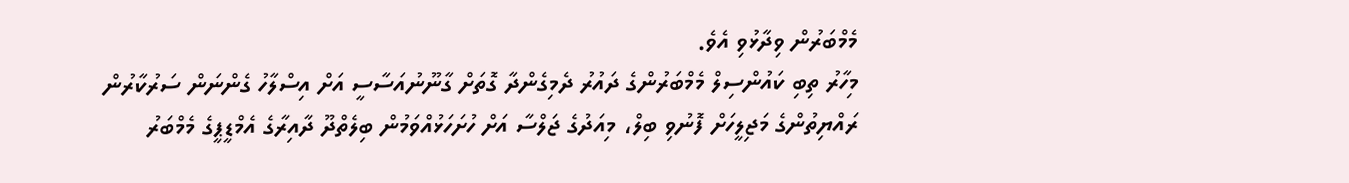މެމްބަރުން ވިދާޅުވި އެވެ.
މިހާރު ތިބި ކައުންސިލް މެމްބަރުންގެ ދައުރު ދެމިގެންދާ ގޮތަށް ގާނޫނުއަސާސީ އަށް އިސްލާހު ގެންނަން ސަރުކާރުން ރައްޔިތުންގެ މަޖިލީހަށް ފޮނުވި ބިލް، މިއަދުގެ ޖަލްސާ އަށް ހުށަހަޅުއްވަމުން ބިލެތްދޫ ދާއިރާގެ އެމްޑީޕީގެ މެމްބަރު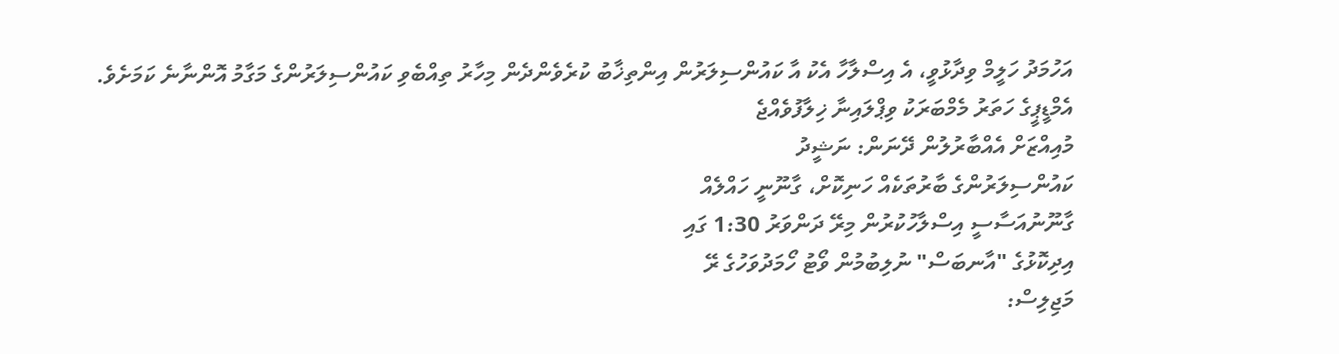އަހުމަދު ހަލީމް ވިދާޅުވީ، އެ އިސްލާހާ އެކު އާ ކައުންސިލަރުން އިންތިޚާބު ކުރެވެންދެން މިހާރު ތިއްބެވި ކައުންސިލަރުންގެ މަގާމު އޮންނާނެ ކަމަށެވެ.
އެމްޑީޕީގެ ހަތަރު މެމްބަރަކު ވިޕްލައިނާ ޚިލާފުވެއްޖެ
މުއިއްޒަށް އެއްބާރުލުން ދޭނަން: ނަޝީދު
ކައުންސިލަރުންގެ ބާރުތަކެއް ހަނިކޮށް، ގާނޫނީ ހައްލެއް
ގާނޫނުއަސާސީ އިސްލާހުކުރުން މިރޭ ދަންވަރު 1:30 ގައި
އިދިކޮޅުގެ "އާނބަސް" ނުލިބުމުން ވޯޓު ހޯމަދުވަހުގެ ރޭ
މަޖިލިސް: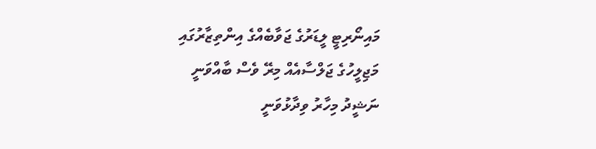މައިނޯރިޓީ ލީޑަރުގެ ޖަވާބެއްގެ އިންތިޒާރުގައި
މަޖިލީހުގެ ޖަލްސާއެއް މިރޭ ވެސް ބާއްވަނީ
ނަޝީދު މިހާރު ވިދާޅުވަނީ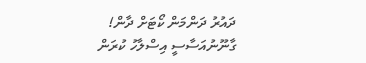ދައުރު ދަންމަން ކޯޓަށް ދާން!
ގާނޫނުއަސާސީ އިސްލާހު ކުރަން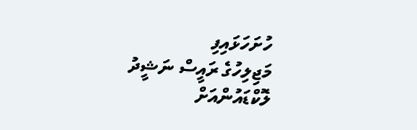ހުށަހަޅައިފި
މަޖިލިހުގެ ރައީސް ނަޝީދު ލޮކްޑައުންއަށް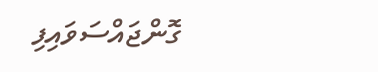ގޮންޖައްސަވައިފި